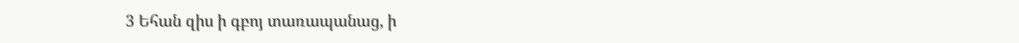3 Եհան զիս ի գբոյ տառապանաց, ի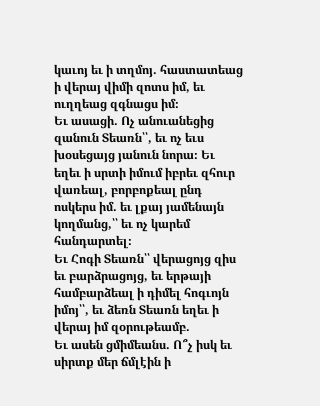կաւոյ եւ ի տղմոյ. հաստատեաց ի վերայ վիմի զոտս իմ, եւ ուղղեաց զգնացս իմ։
Եւ ասացի. Ոչ անուանեցից զանուն Տեառն՝՝, եւ ոչ եւս խօսեցայց յանուն նորա։ Եւ եղեւ ի սրտի իմում իբրեւ զհուր վառեալ, բորբոքեալ ընդ ոսկերս իմ. եւ լքայ յամենայն կողմանց,՝՝ եւ ոչ կարեմ հանդարտել։
Եւ Հոգի Տեառն՝՝ վերացոյց զիս եւ բարձրացոյց, եւ երթայի համբարձեալ ի դիմել հոգւոյն իմոյ՝՝, եւ ձեռն Տեառն եղեւ ի վերայ իմ զօրութեամբ.
Եւ ասեն ցմիմեանս. Ո՞չ իսկ եւ սիրտք մեր ճմլէին ի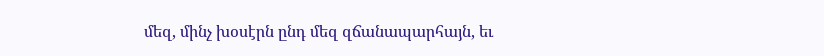մեզ, մինչ խօսէրն ընդ մեզ զճանապարհայն, եւ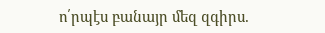ո՛րպէս բանայր մեզ զգիրս.